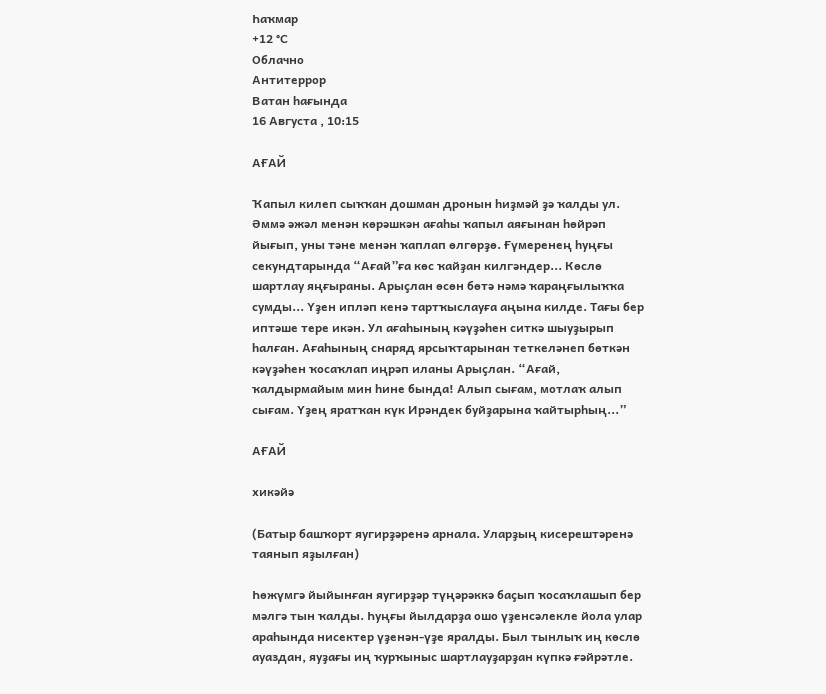Һаҡмар
+12 °С
Облачно
Антитеррор
Ватан һағында
16 Августа , 10:15

АҒАЙ

Ҡапыл килеп сыҡҡан дошман дронын һиҙмәй ҙә ҡалды ул. Әммә әжәл менән көрәшкән ағаһы ҡапыл аяғынан һөйрәп йығып, уны тәне менән ҡаплап өлгөрҙө. Ғүмеренең һуңғы секундтарында “Ағай”ға көс ҡайҙан килгәндер... Көслө шартлау яңғыраны. Арыҫлан өсөн бөтә нәмә ҡараңғылыҡҡа сумды... Үҙен ипләп кенә тартҡыслауға аңына килде. Тағы бер иптәше тере икән. Ул ағаһының кәүҙәһен ситкә шыуҙырып һалған. Ағаһының снаряд ярсыҡтарынан теткеләнеп бөткән кәүҙәһен ҡосаҡлап иңрәп иланы Арыҫлан. “Ағай, ҡалдырмайым мин һине бында! Алып сығам, мотлаҡ алып сығам. Үҙең яратҡан күк Ирәндек буйҙарына ҡайтырһың...”

АҒАЙ

хикәйә

(Батыр башҡорт яугирҙәренә арнала. Уларҙың кисерештәренә таянып яҙылған)

Һөжүмгә йыйынған яугирҙәр түңәрәккә баҫып ҡосаҡлашып бер мәлгә тын ҡалды. Һуңғы йылдарҙа ошо үҙенсәлекле йола улар араһында нисектер үҙенән-үҙе яралды. Был тынлыҡ иң көслө ауаздан, яуҙағы иң ҡурҡыныс шартлауҙарҙан күпкә ғәйрәтле.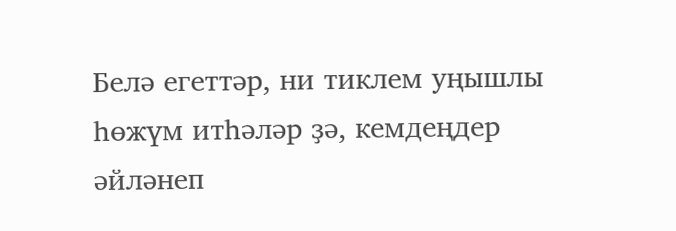Белә егеттәр, ни тиклем уңышлы һөжүм итһәләр ҙә, кемдеңдер әйләнеп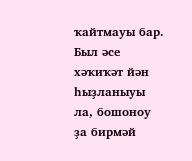ҡайтмауы бар. Был әсе хәҡиҡәт йән һыҙланыуы ла, бошоноу ҙа бирмәй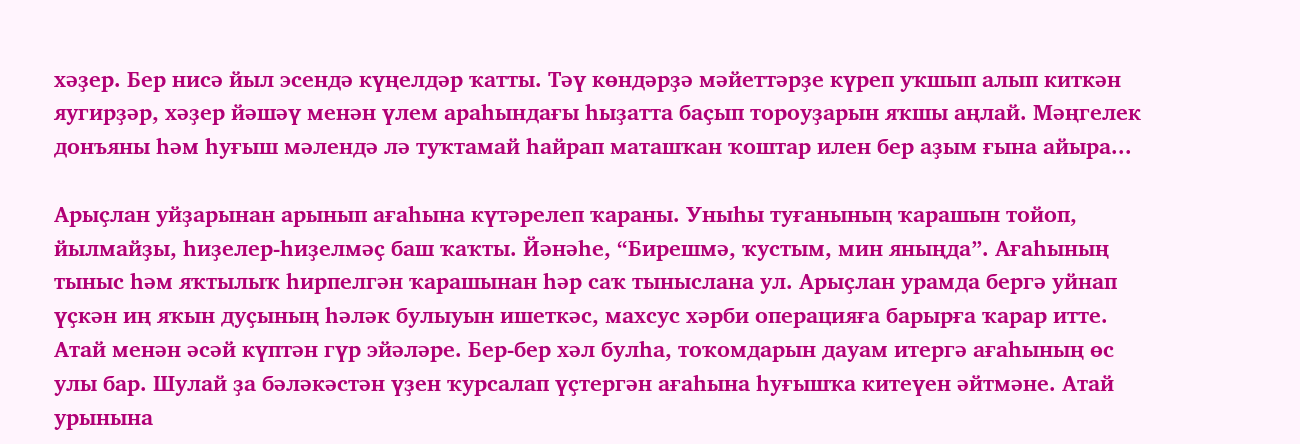хәҙер. Бер нисә йыл эсендә күңелдәр ҡатты. Тәү көндәрҙә мәйеттәрҙе күреп уҡшып алып киткән яугирҙәр, хәҙер йәшәү менән үлем араһындағы һыҙатта баҫып тороуҙарын яҡшы аңлай. Мәңгелек донъяны һәм һуғыш мәлендә лә туҡтамай һайрап маташҡан ҡоштар илен бер аҙым ғына айыра...

Арыҫлан уйҙарынан арынып ағаһына күтәрелеп ҡараны. Уныһы туғанының ҡарашын тойоп, йылмайҙы, һиҙелер-һиҙелмәҫ баш ҡаҡты. Йәнәһе, “Бирешмә, ҡустым, мин яныңда”. Ағаһының тыныс һәм яҡтылыҡ һирпелгән ҡарашынан һәр саҡ тыныслана ул. Арыҫлан урамда бергә уйнап үҫкән иң яҡын дуҫының һәләк булыуын ишеткәс, махсус хәрби операцияға барырға ҡарар итте. Атай менән әсәй күптән гүр эйәләре. Бер-бер хәл булһа, тоҡомдарын дауам итергә ағаһының өс улы бар. Шулай ҙа бәләкәстән үҙен ҡурсалап үҫтергән ағаһына һуғышҡа китеүен әйтмәне. Атай урынына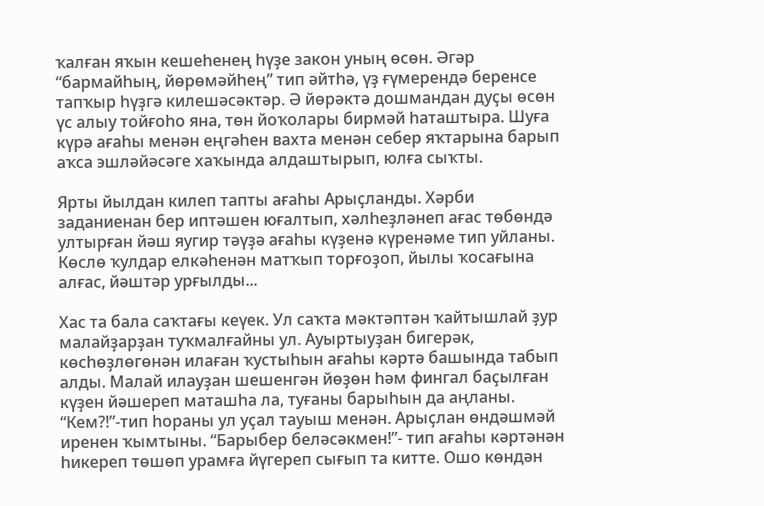ҡалған яҡын кешеһенең һүҙе закон уның өсөн. Әгәр “бармайһың, йөрөмәйһең” тип әйтһә, үҙ ғүмерендә беренсе тапҡыр һүҙгә килешәсәктәр. Ә йөрәктә дошмандан дуҫы өсөн үс алыу тойғоһо яна, төн йоҡолары бирмәй һаташтыра. Шуға күрә ағаһы менән еңгәһен вахта менән себер яҡтарына барып аҡса эшләйәсәге хаҡында алдаштырып, юлға сыҡты.

Ярты йылдан килеп тапты ағаһы Арыҫланды. Хәрби заданиенан бер иптәшен юғалтып, хәлһеҙләнеп ағас төбөндә ултырған йәш яугир тәүҙә ағаһы күҙенә күренәме тип уйланы. Көслө ҡулдар елкәһенән матҡып торғоҙоп, йылы ҡосағына алғас, йәштәр урғылды...

Хас та бала саҡтағы кеүек. Ул саҡта мәктәптән ҡайтышлай ҙур малайҙарҙан туҡмалғайны ул. Ауыртыуҙан бигерәк, көсһөҙлөгөнән илаған ҡустыһын ағаһы кәртә башында табып алды. Малай илауҙан шешенгән йөҙөн һәм фингал баҫылған күҙен йәшереп маташһа ла, туғаны барыһын да аңланы. “Кем?!”-тип һораны ул уҫал тауыш менән. Арыҫлан өндәшмәй иренен ҡымтыны. “Барыбер беләсәкмен!”- тип ағаһы кәртәнән һикереп төшөп урамға йүгереп сығып та китте. Ошо көндән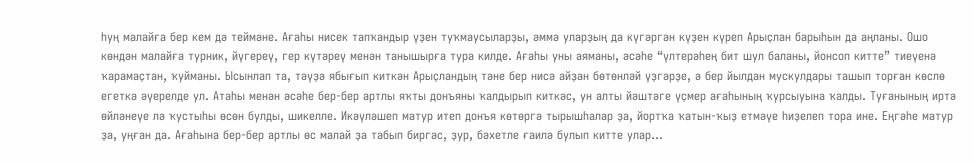һуң малайға бер кем дә теймәне. Ағаһы нисек тапҡандыр үҙен туҡмаусыларҙы, әммә уларҙың да күгәргән күҙен күреп Арыҫлан барыһын да аңланы. Ошо көндән малайға турник, йүгереү, гер күтәреү менән танышырға тура килде. Ағаһы уны аяманы, әсәһе “үлтерәһең бит шул баланы, йонсоп китте” тиеүенә ҡарамаҫтан, ҡуйманы. Ысынлап та, тәүҙә ябығып киткән Арыҫландың тәне бер нисә айҙан бөтөнләй үҙгәрҙе, ә бер йылдан мускулдары ташып торған көслө егеткә әүерелде ул. Атаһы менән әсәһе бер-бер артлы яҡты донъяны ҡалдырып киткәс, ун алты йәштәге үҫмер ағаһының ҡурсыуына ҡалды. Туғанының иртә өйләнеүе лә ҡустыһы өсөн булды, шикелле. Икәүләшеп матур итеп донъя көтөргә тырышһалар ҙа, йортҡа ҡатын-ҡыҙ етмәүе һиҙелеп тора ине. Еңгәһе матур ҙа, уңған да. Ағаһына бер-бер артлы өс малай ҙа табып биргәс, ҙур, бәхетле ғаилә булып китте улар...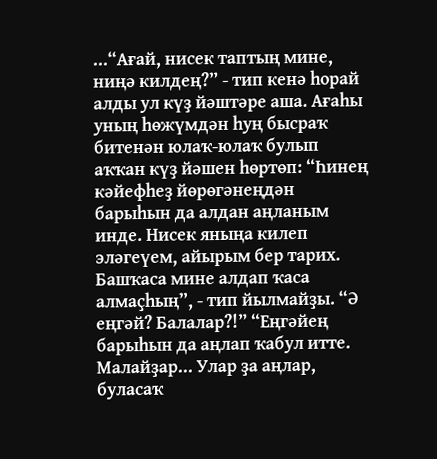...“Ағай, нисек таптың мине, ниңә килдең?” - тип кенә һорай алды ул күҙ йәштәре аша. Ағаһы уның һөжүмдән һуң бысраҡ битенән юлаҡ-юлаҡ булып аҡҡан күҙ йәшен һөртөп: “Һинең кәйефһеҙ йөрөгәнеңдән барыһын да алдан аңланым инде. Нисек яныңа килеп эләгеүем, айырым бер тарих. Башҡаса мине алдап ҡаса алмаҫһың”, - тип йылмайҙы. “Ә еңгәй? Балалар?!” “Еңгәйең барыһын да аңлап ҡабул итте. Малайҙар... Улар ҙа аңлар, буласаҡ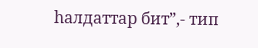һалдаттар бит”,- тип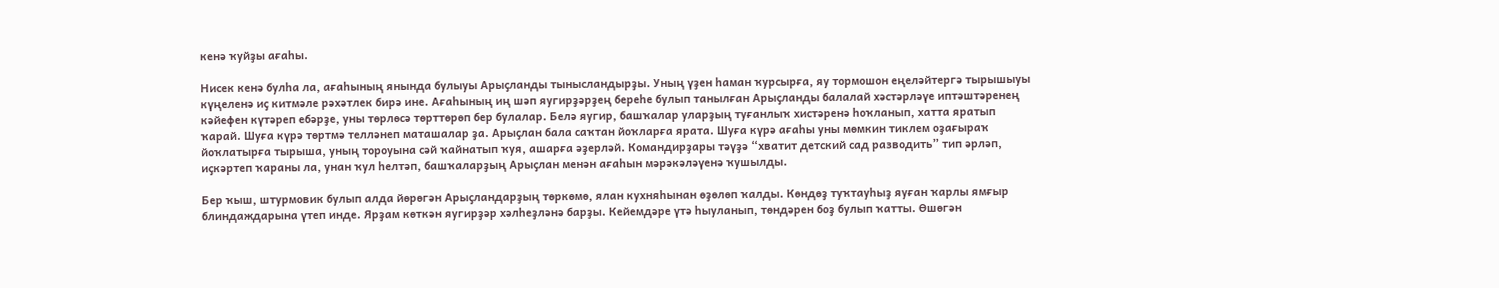кенә ҡуйҙы ағаһы.

Нисек кенә булһа ла, ағаһының янында булыуы Арыҫланды тынысландырҙы. Уның үҙен һаман ҡурсырға, яу тормошон еңеләйтергә тырышыуы күңеленә иҫ китмәле рәхәтлек бирә ине. Ағаһының иң шәп яугирҙәрҙең береһе булып танылған Арыҫланды балалай хәстәрләүе иптәштәренең кәйефен күтәреп ебәрҙе, уны төрлөсә төрттөрөп бер булалар. Белә яугир, башҡалар уларҙың туғанлыҡ хистәренә һоҡланып, хатта яратып ҡарай. Шуға күрә төртмә телләнеп маташалар ҙа. Арыҫлан бала саҡтан йоҡларға ярата. Шуға күрә ағаһы уны мөмкин тиклем оҙағыраҡ йоҡлатырға тырыша, уның тороуына сәй ҡайнатып ҡуя, ашарға әҙерләй. Командирҙары тәүҙә “хватит детский сад разводить” тип әрләп, иҫкәртеп ҡараны ла, унан ҡул һелтәп, башҡаларҙың Арыҫлан менән ағаһын мәрәкәләүенә ҡушылды.

Бер ҡыш, штурмовик булып алда йөрөгән Арыҫландарҙың төркөмө, ялан кухняһынан өҙөлөп ҡалды. Көндөҙ туҡтауһыҙ яуған ҡарлы ямғыр блиндаждарына үтеп инде. Ярҙам көткән яугирҙәр хәлһеҙләнә барҙы. Кейемдәре үтә һыуланып, төндәрен боҙ булып ҡатты. Өшөгән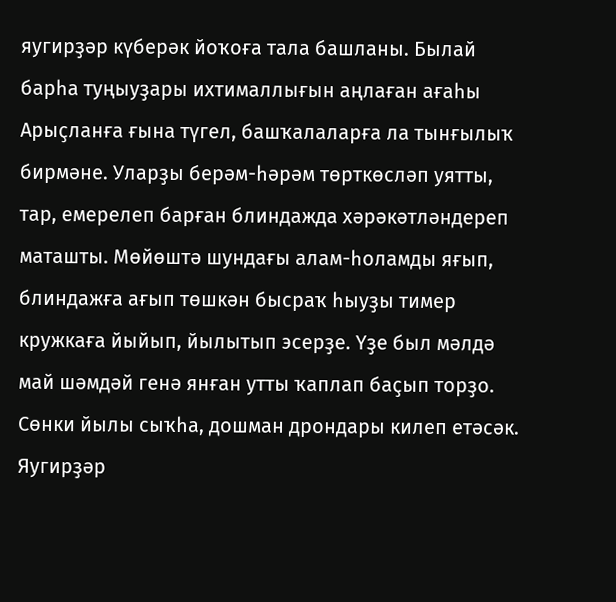яугирҙәр күберәк йоҡоға тала башланы. Былай барһа туңыуҙары ихтималлығын аңлаған ағаһы Арыҫланға ғына түгел, башҡалаларға ла тынғылыҡ бирмәне. Уларҙы берәм-һәрәм төрткөсләп уятты, тар, емерелеп барған блиндажда хәрәкәтләндереп маташты. Мөйөштә шундағы алам-һоламды яғып, блиндажға ағып төшкән бысраҡ һыуҙы тимер кружкаға йыйып, йылытып эсерҙе. Үҙе был мәлдә май шәмдәй генә янған утты ҡаплап баҫып торҙо. Сөнки йылы сыҡһа, дошман дрондары килеп етәсәк. Яугирҙәр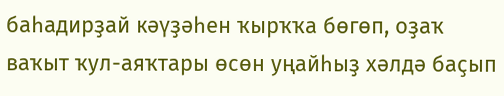баһадирҙай кәүҙәһен ҡырҡҡа бөгөп, оҙаҡ ваҡыт ҡул-аяҡтары өсөн уңайһыҙ хәлдә баҫып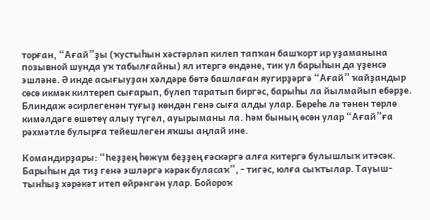торған, “Ағай”ҙы (ҡустыһын хәстәрләп килеп тапҡан башҡорт ир уҙаманына позывной шунда уҡ табылғайны) ял итергә өндәне, тик ул барыһын да үҙенсә эшләне. Ә инде асығыуҙан хәлдәре бөтә башлаған яугирҙәргә “Ағай” ҡайҙандыр сөсө икмәк килтереп сығарып, бүлеп таратып биргәс, барыһы ла йылмайып ебәрҙе. Блиндаж әсирлегенән туғыҙ көндән генә сыға алды улар. Береһе лә тәнен төрлө кимәлдәге өшөтөү алыу түгел, ауырыманы ла. Һәм бының өсөн улар “Ағай”ға рәхмәтле булырға тейешлеген яҡшы аңлай ине.

Командирҙары: “Һеҙҙең һөжүм беҙҙең ғәскәргә алға китергә булышлыҡ итәсәк. Барыһын да тиҙ генә эшләргә кәрәк буласаҡ”, - тигәс, юлға сыҡтылар. Тауыш-тынһыҙ хәрәкәт итеп өйрәнгән улар. Бойороҡ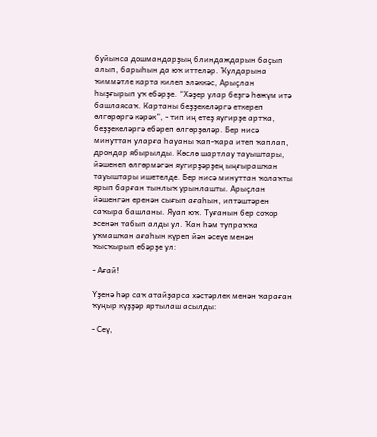буйынса дошмандарҙың блиндаждарын баҫып алып, барыһын да юҡ иттеләр. Ҡулдарына ҡиммәтле карта килеп эләккәс, Арыҫлан һыҙғырып уҡ ебәрҙе. “Хәҙер улар беҙгә һөжүм итә башлаясаҡ. Картаны беҙҙекеләргә еткереп өлгөрөргә кәрәк”, - тип иң етеҙ яугирҙе артҡа, беҙҙекеләргә ебәреп өлгөрҙөләр. Бер нисә минуттан уларға һауаны ҡап-ҡара итеп ҡаплап, дрондар ябырылды. Көслө шартлау тауыштары, йәшенеп өлгөрмәгән яугирҙәрҙең ыңғырашҡан тауыштары ишетелде. Бер нисә минуттан ҡолаҡты ярып барған тынлыҡ урынлашты. Арыҫлан йәшенгән еренән сығып ағаһын, иптәштәрен саҡыра башланы. Яуап юҡ. Туғанын бер соҡор эсенән табып алды ул. Ҡан һәм тупраҡҡа уҡмашҡан ағаһын күреп йән әсеүе менән ҡысҡырып ебәрҙе ул:

- Ағай!

Үҙенә һәр саҡ атайҙарса хәстәрлек менән ҡараған ҡуңыр күҙҙәр яртылаш асылды:

- Сеү,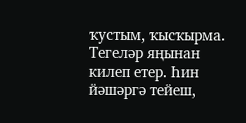ҡустым, ҡысҡырма. Тегеләр яңынан килеп етер. Һин йәшәргә тейеш,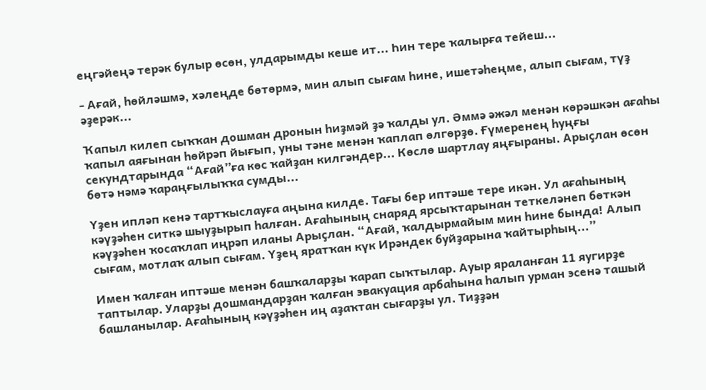еңгәйеңә терәк булыр өсөн, улдарымды кеше ит... Һин тере ҡалырға тейеш...

- Ағай, һөйләшмә, хәлеңде бөтөрмә, мин алып сығам һине, ишетәһеңме, алып сығам, түҙ әҙерәк...

Ҡапыл килеп сыҡҡан дошман дронын һиҙмәй ҙә ҡалды ул. Әммә әжәл менән көрәшкән ағаһы ҡапыл аяғынан һөйрәп йығып, уны тәне менән ҡаплап өлгөрҙө. Ғүмеренең һуңғы секундтарында “Ағай”ға көс ҡайҙан килгәндер... Көслө шартлау яңғыраны. Арыҫлан өсөн бөтә нәмә ҡараңғылыҡҡа сумды...

Үҙен ипләп кенә тартҡыслауға аңына килде. Тағы бер иптәше тере икән. Ул ағаһының кәүҙәһен ситкә шыуҙырып һалған. Ағаһының снаряд ярсыҡтарынан теткеләнеп бөткән кәүҙәһен ҡосаҡлап иңрәп иланы Арыҫлан. “Ағай, ҡалдырмайым мин һине бында! Алып сығам, мотлаҡ алып сығам. Үҙең яратҡан күк Ирәндек буйҙарына ҡайтырһың...”

Имен ҡалған иптәше менән башҡаларҙы ҡарап сыҡтылар. Ауыр яраланған 11 яугирҙе таптылар. Уларҙы дошмандарҙан ҡалған эвакуация арбаһына һалып урман эсенә ташый башланылар. Ағаһының кәүҙәһен иң аҙаҡтан сығарҙы ул. Тиҙҙән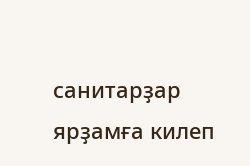санитарҙар ярҙамға килеп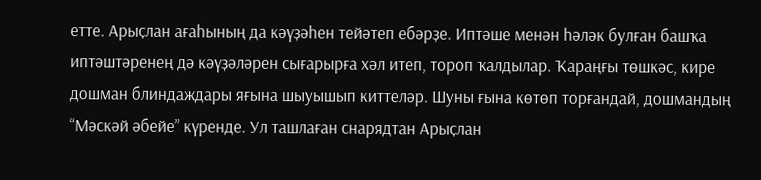етте. Арыҫлан ағаһының да кәүҙәһен тейәтеп ебәрҙе. Иптәше менән һәләк булған башҡа иптәштәренең дә кәүҙәләрен сығарырға хәл итеп, тороп ҡалдылар. Ҡараңғы төшкәс, кире дошман блиндаждары яғына шыуышып киттеләр. Шуны ғына көтөп торғандай, дошмандың “Мәскәй әбейе” күренде. Ул ташлаған снарядтан Арыҫлан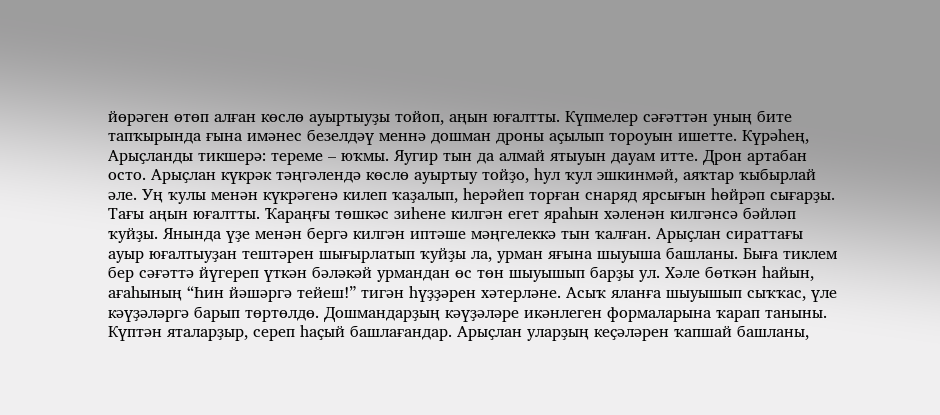йөрәген өтөп алған көслө ауыртыуҙы тойоп, аңын юғалтты. Күпмелер сәғәттән уның бите тапҡырында ғына имәнес безелдәү меннә дошман дроны аҫылып тороуын ишетте. Күрәһең, Арыҫланды тикшерә: тереме – юҡмы. Яугир тын да алмай ятыуын дауам итте. Дрон артабан осто. Арыҫлан күкрәк тәңгәлендә көслө ауыртыу тойҙо, һул ҡул эшкинмәй, аяҡтар ҡыбырлай әле. Уң ҡулы менән күкрәгенә килеп ҡаҙалып, һерәйеп торған снаряд ярсығын һөйрәп сығарҙы. Тағы аңын юғалтты. Ҡараңғы төшкәс зиһене килгән егет яраһын хәленән килгәнсә бәйләп ҡуйҙы. Янында үҙе менән бергә килгән иптәше мәңгелеккә тын ҡалған. Арыҫлан сираттағы ауыр юғалтыуҙан тештәрен шығырлатып ҡуйҙы ла, урман яғына шыуыша башланы. Быға тиклем бер сәғәттә йүгереп үткән бәләкәй урмандан өс төн шыуышып барҙы ул. Хәле бөткән һайын, ағаһының “Һин йәшәргә тейеш!” тигән һүҙҙәрен хәтерләне. Асыҡ яланға шыуышып сыҡҡас, үле кәүҙәләргә барып төртөлдө. Дошмандарҙың кәүҙәләре икәнлеген формаларына ҡарап таныны. Күптән яталарҙыр, сереп һаҫый башлағандар. Арыҫлан уларҙың кеҫәләрен ҡапшай башланы,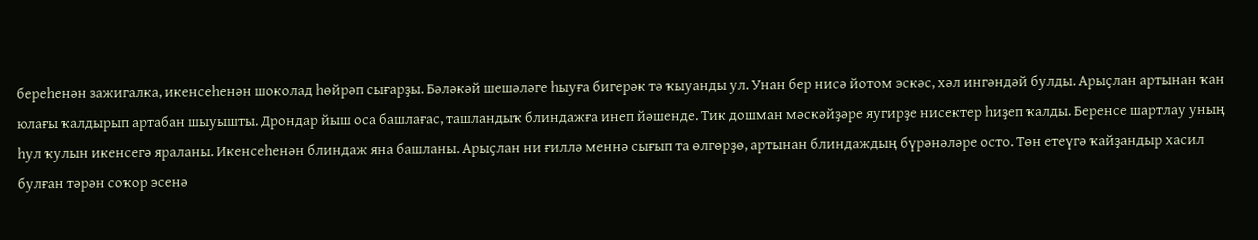береһенән зажигалка, икенсеһенән шоколад һөйрәп сығарҙы. Бәләкәй шешәләге һыуға бигерәк тә ҡыуанды ул. Унан бер нисә йотом эскәс, хәл ингәндәй булды. Арыҫлан артынан ҡан юлағы ҡалдырып артабан шыуышты. Дрондар йыш оса башлағас, ташландыҡ блиндажға инеп йәшенде. Тик дошман мәскәйҙәре яугирҙе нисектер һиҙеп ҡалды. Беренсе шартлау уның һул ҡулын икенсегә яраланы. Икенсеһенән блиндаж яна башланы. Арыҫлан ни ғиллә меннә сығып та өлгөрҙө, артынан блиндаждың бүрәнәләре осто. Төн етеүгә ҡайҙандыр хасил булған тәрән соҡор эсенә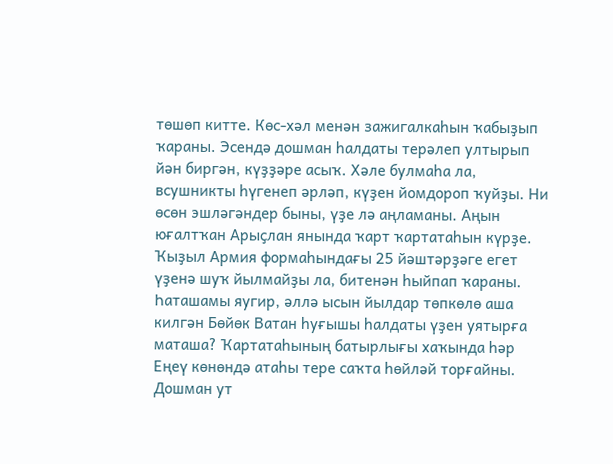төшөп китте. Көс-хәл менән зажигалкаһын ҡабыҙып ҡараны. Эсендә дошман һалдаты терәлеп ултырып йән биргән, күҙҙәре асыҡ. Хәле булмаһа ла, всушникты һүгенеп әрләп, күҙен йомдороп ҡуйҙы. Ни өсөн эшләгәндер быны, үҙе лә аңламаны. Аңын юғалтҡан Арыҫлан янында ҡарт ҡартатаһын күрҙе. Ҡыҙыл Армия формаһындағы 25 йәштәрҙәге егет үҙенә шуҡ йылмайҙы ла, битенән һыйпап ҡараны. Һаташамы яугир, әллә ысын йылдар төпкөлө аша килгән Бөйөк Ватан һуғышы һалдаты үҙен уятырға маташа? Ҡартатаһының батырлығы хаҡында һәр Еңеү көнөндә атаһы тере саҡта һөйләй торғайны. Дошман ут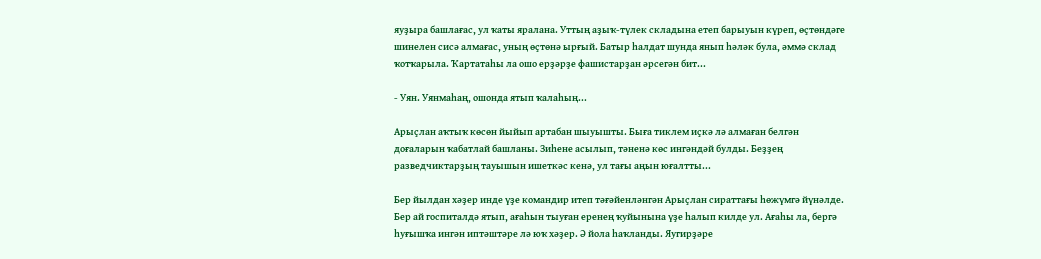яуҙыра башлағас, ул ҡаты яралана. Уттың аҙыҡ-түлек складына етеп барыуын күреп, өҫтөндәге шинелен сисә алмағас, уның өҫтөнә ырғый. Батыр һалдат шунда янып һәләк була, әммә склад ҡотҡарыла. Ҡартатаһы ла ошо ерҙәрҙе фашистарҙан әрсегән бит...

- Уян. Уянмаһаң, ошонда ятып ҡалаһың...

Арыҫлан аҡтыҡ көсөн йыйып артабан шыуышты. Быға тиклем иҫкә лә алмаған белгән доғаларын ҡабатлай башланы. Зиһене асылып, тәненә көс ингәндәй булды. Беҙҙең разведчиктарҙың тауышын ишеткәс кенә, ул тағы аңын юғалтты...

Бер йылдан хәҙер инде үҙе командир итеп тәғәйенләнгән Арыҫлан сираттағы һөжүмгә йүнәлде. Бер ай госпиталдә ятып, ағаһын тыуған еренең ҡуйынына үҙе һалып килде ул. Ағаһы ла, бергә һуғышҡа ингән иптәштәре лә юҡ хәҙер. Ә йола һаҡланды. Яугирҙәре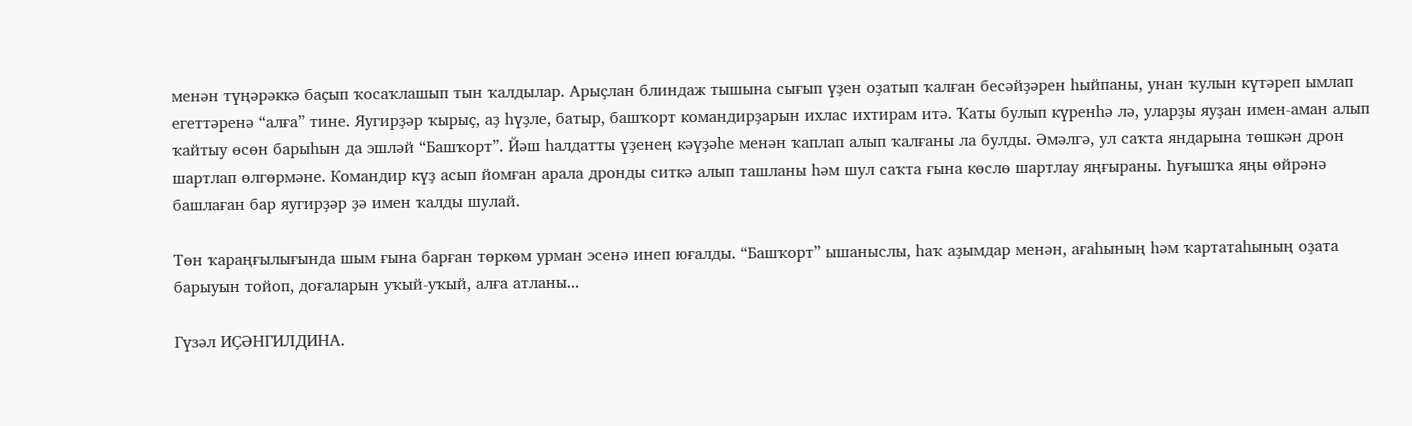менән түңәрәккә баҫып ҡосаҡлашып тын ҡалдылар. Арыҫлан блиндаж тышына сығып үҙен оҙатып ҡалған бесәйҙәрен һыйпаны, унан ҡулын күтәреп ымлап егеттәренә “алға” тине. Яугирҙәр ҡырыҫ, аҙ һүҙле, батыр, башҡорт командирҙарын ихлас ихтирам итә. Ҡаты булып күренһә лә, уларҙы яуҙан имен-аман алып ҡайтыу өсөн барыһын да эшләй “Башҡорт”. Йәш һалдатты үҙенең кәүҙәһе менән ҡаплап алып ҡалғаны ла булды. Әмәлгә, ул саҡта яндарына төшкән дрон шартлап өлгөрмәне. Командир күҙ асып йомған арала дронды ситкә алып ташланы һәм шул саҡта ғына көслө шартлау яңғыраны. Һуғышҡа яңы өйрәнә башлаған бар яугирҙәр ҙә имен ҡалды шулай.

Төн ҡараңғылығында шым ғына барған төркөм урман эсенә инеп юғалды. “Башҡорт” ышаныслы, һаҡ аҙымдар менән, ағаһының һәм ҡартатаһының оҙата барыуын тойоп, доғаларын уҡый-уҡый, алға атланы...

Гүзәл ИҪӘНГИЛДИНА.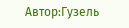Автор:Гузель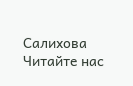Салихова
Читайте нас